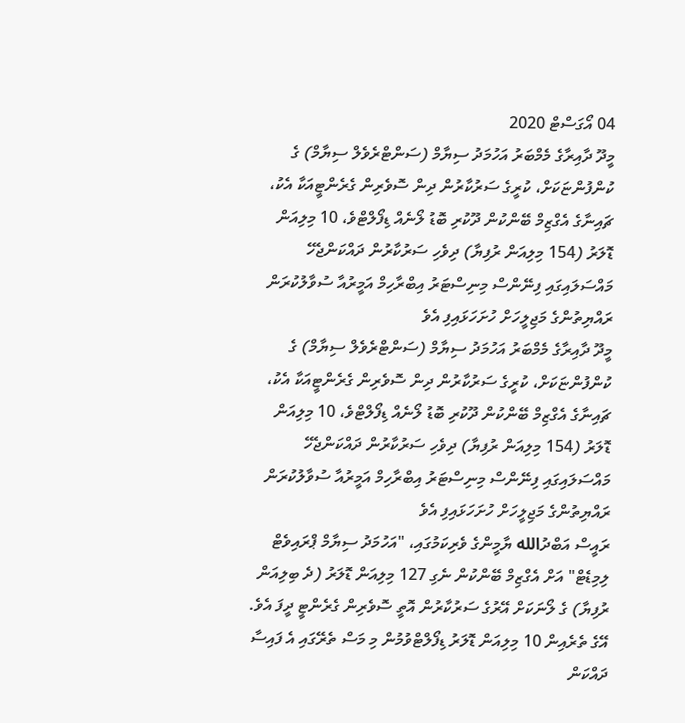04 އޯގަސްޓް 2020
މީދޫ ދާއިރާގެ މެމްބަރު އަހުމަދު ސިޔާމް (ސަންޓްރެވެލް ސިޔާމް) ގެ ކުންފުންޏަކަށް، ކުރީގެ ސަރުކާރުން ދިން ސޮވެރިން ގެރެންޓީއަކާ އެކު، ޗައިނާގެ އެގްޒިމް ބޭންކުން ދޫކުރި ބޮޑު ލޯނެއް ޑިފޯލްޓްވެ، 10 މިލިއަން ޑޮލަރު (154 މިލިއަން ރުފިޔާ) ދިވެހި ސަރުކާރުން ދައްކަންޖެހޭ މައްސަލައިގައި ފިނޭންސް މިނިސްޓަރު އިބްރާހިމް އަމީރުއާ ސުވާލުކުރަން ރައްޔިތުންގެ މަޖިލީހަށް ހުށަހަޅައިފި އެވެ
މީދޫ ދާއިރާގެ މެމްބަރު އަހުމަދު ސިޔާމް (ސަންޓްރެވެލް ސިޔާމް) ގެ ކުންފުންޏަކަށް، ކުރީގެ ސަރުކާރުން ދިން ސޮވެރިން ގެރެންޓީއަކާ އެކު، ޗައިނާގެ އެގްޒިމް ބޭންކުން ދޫކުރި ބޮޑު ލޯނެއް ޑިފޯލްޓްވެ، 10 މިލިއަން ޑޮލަރު (154 މިލިއަން ރުފިޔާ) ދިވެހި ސަރުކާރުން ދައްކަންޖެހޭ މައްސަލައިގައި ފިނޭންސް މިނިސްޓަރު އިބްރާހިމް އަމީރުއާ ސުވާލުކުރަން ރައްޔިތުންގެ މަޖިލީހަށް ހުށަހަޅައިފި އެވެ
ރައީސް އަބްދުالله ޔާމީންގެ ވެރިކަމުގައި، "އަހުމަދު ސިޔާމް ޕްރައިވެޓް ލިމިޑެޓް" އަށް އެގްޒިމް ބޭންކުން ނެގި 127 މިލިއަން ޑޮލަރު (ދެ ބިލިއަން ރުފިޔާ) ގެ ލޯނަކަށް އޭރުގެ ސަރުކާރުން އޮތީ ސޮވެރިން ގެރެންޓީ ދީފަ އެވެ. އޭގެ ތެރެއިން 10 މިލިއަން ޑޮލަރު ޑިފޯލްޓްވުމުން މި މަސް ތެރޭގައި އެ ފައިސާ ދައްކަން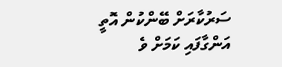ސަރުކާރަށް ބޭންކުން އޮތީ އަންގާފައި ކަމަށް ވެ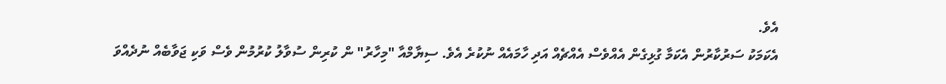އެވެ.
އެކަމަކު ސަރުކާރުން އެކަމާ ގުޅިގެން އެއްވެސް އެއްޗެއް އަދި ހާމައެއް ނުކުރެ އެވެ. ސިޔާމްއާ "މިހާރު" ން ކުރިން ސުވާލު ކުރުމުން ވެސް ވަކި ޖަވާބެއް ނުދެއްވަ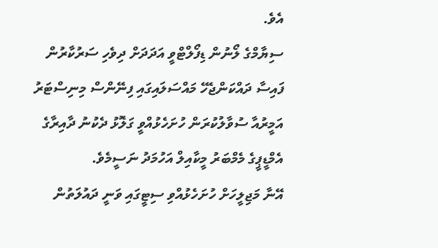އެވެ.
ސިޔާމްގެ ލޯނުން ޑިފޯލްޓްވީ އަދަދަށް ދިވެހި ސަރުކާރުން ފައިސާ ދައްކަންޖެހޭ މައްސަލައިގައި ފިނޭންސް މިނިސްޓަރު އަމީރުއާ ސުވާލުކުރަން ހުށަހެޅުއްވީ ގަލޮޅު ދެކުނު ދާއިރާގެ އެމްޑީޕީގެ މެމްބަރު މީކާއިލް އަހުމަދު ނަސީމެވެ.
އޭނާ މަޖިލީހަށް ހުށަހެޅުއްވި ސިޓީގައި ވަނީ ދައުލަތުން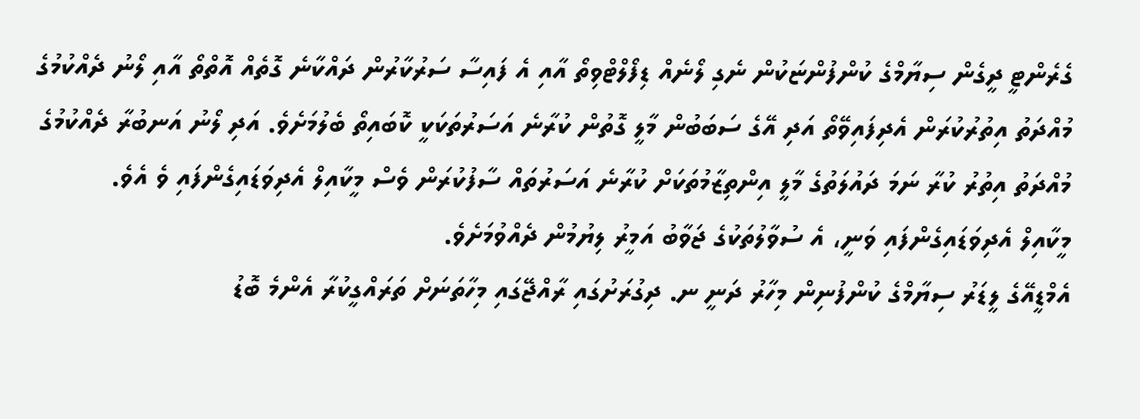ގެރެންޓީ ދީގެން ސިޔާމްގެ ކުންފުންޏަކުން ނެގި ލޯނެއް ޑިފޯލްޓްވިތޯ އާއި އެ ފައިސާ ސަރުކާރުން ދައްކާނެ ގޮތެއް އޮތްތޯ އާއި ލޯނު ދެއްކުމުގެ މުއްދަތު އިތުރުކުރަން އެދިފައިވޭތޯ އަދި އޭގެ ސަބަބުން މާލީ ގޮތުން ކުރާނެ އަސަރުތަކަކީ ކޮބައިތޯ ބެލުމަށެވެ. އަދި ލޯނު އަނބުރާ ދެއްކުމުގެ މުއްދަތު އިތުރު ކުރާ ނަމަ ދައުލަތުގެ މާލީ އިންތިޒާމުތަކަށް ކުރާނެ އަސަރުތައް ސާފުކުރަން ވެސް މީކާއިލް އެދިވަޑައިގެންފައި ވެ އެވެ.
މީކާއިލް އެދިވަޑައިގެންފައި ވަނީ، އެ ސުވާލުތަކުގެ ޖަވާބު އަމީރު ލިޔުމުން ދެއްވުމަށެވެ.
އެމްޑީއޭގެ ލީޑަރު ސިޔާމްގެ ކުންފުނިން މިހާރު ދަނީ ނ. ދިގުރަށުގައި ރާއްޖޭގައި މިހާތަނަށް ތަރައްގީކުރާ އެންމެ ބޮޑު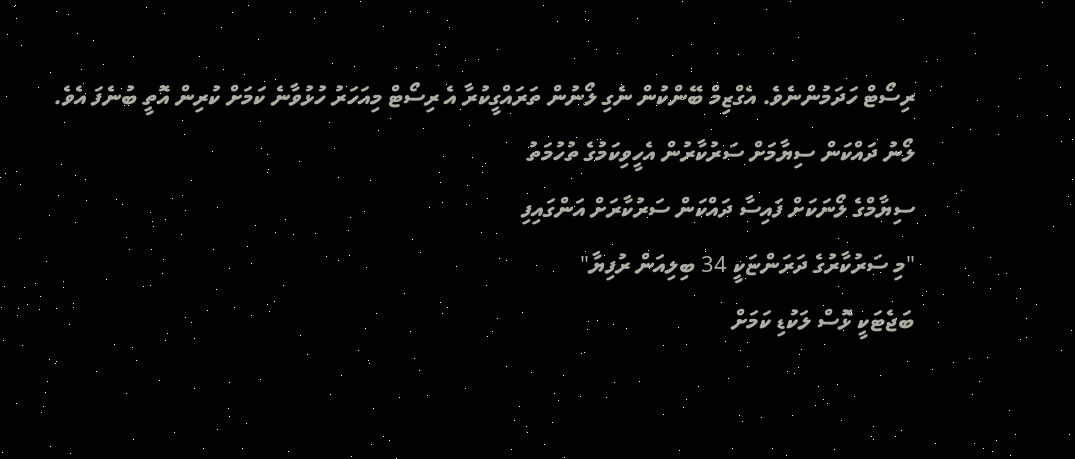ރިސޯޓް ހަދަމުންނެވެ. އެގްޒިމް ބޭންކުން ނެގި ލޯނުން ތަރައްގީކުރާ އެ ރިސޯޓް މިއަހަރު ހުޅުވާނެ ކަމަށް ކުރިން އޮތީ ބުނެފަ އެވެ.
ލޯނު ދައްކަން ސިޔާމަށް ސަރުކާރުން އެހީވިކަމުގެ ތުހުމަތު
ސިޔާމްގެ ލޯނަކަށް ފައިސާ ދައްކަން ސަރުކާރަށް އަންގައިފި
"މި ސަރުކާރުގެ ދަރަންޏަކީ 34 ބިލިއަން ރުފިޔާ"
ބަޖެޓަކީ ޅޮސް ލަކުޑި ކަމަށް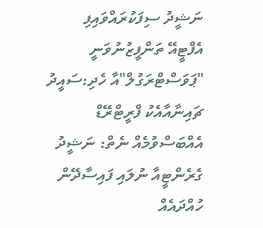ނަޝީދު ސިފަކުރައްވައިފި
އެފްޓީއޭ ތަންފީޒުނުވަނީ "ޕަވަސްޓްރަގުލް"އާ ހެދި:ސައީދު
ޗައިނާއާއެކު ފްރީޓްރޭޑް އެއްބަސްވުމެއް ނެތް: ނަޝީދު
ގެރެންޓީއާ ނުލައި ފައިސާދޭން ހުއްދައެއް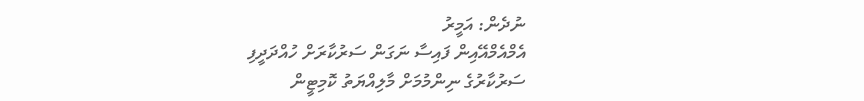ނުދެން: އަމީރު
އެމްއެމްއޭއިން ފައިސާ ނަގަން ސަރުކާރަށް ހުއްދަދީފި
ސަރުކާރުގެ ނިންމުމަށް މާލިއްޔަތު ކޮމިޓީން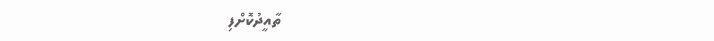ތާއީދުކޮށްފި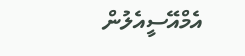އެމްއޭސީއެލުން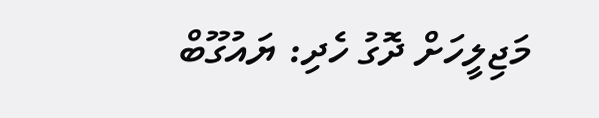މަޖިލީހަށް ދޮގު ހެދި: ޔައުގޫބް